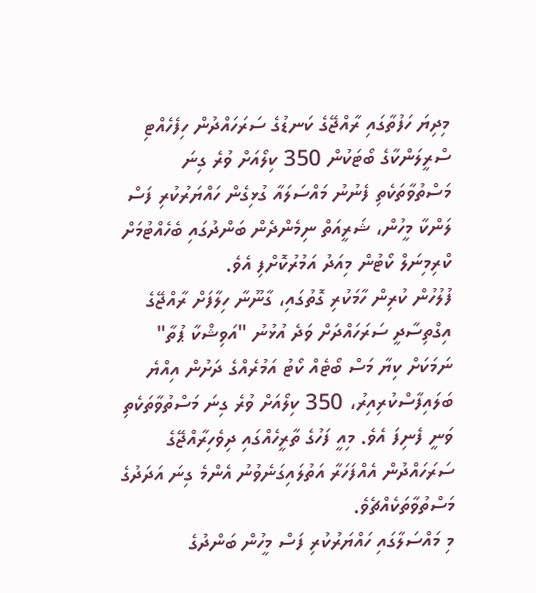މިދިޔަ ހަފުތާގައި ރާއްޖޭގެ ކަނޑުގެ ސަރަހައްދުން ހިފެހެއްޓި ސްރީލަންކާގެ ބޯޓަކުން 350 ކިލޯއަށް ވުރެ ގިނަ މަސްތުވާތަކެތި ފެނުނު މައްސަލައާ ގުޅިގެން ހައްޔަރުކުރި ފަސް ލަންކާ މީހުން، ޝަރީއަތް ނިމެންދެން ބަންދުގައި ބެހެއްޓުމަށް ކްރިމިނަލް ކޯޓުން މިއަދު އަމުރުކޮށްފި އެވެ.
ފުލުހުން ކުރިން ހާމަކުރި ގޮތުގައި، ގާނޫނާ ހިލާފަށް ރާއްޖޭގެ އިގްތިސާދީ ސަރަހައްދަށް ވަދެ އުޅުނު "އަވިޝްކާ ޕުތާ" ނަމަކަށް ކިޔާ މަސް ބޯޓެއް ކޯޓު އަމުރެއްގެ ދަށުން އިއްޔެ ބަލައިފާސްކުރިއިރު، 350 ކިލޯއަށް ވުރެ ގިނަ މަސްތުވާތަކެތި ވަނީ ފެނިފަ އެވެ. މިއީ ފަހުގެ ތާރީހެއްގައި ދިވެހިރާއްޖޭގެ ސަރަހައްދުން އެއްފަހަރާ އަތުލައިގަނެވުނު އެންމެ ގިނަ އަދަދުގެ މަސްތުވާތަކެއްޗެވެ.
މި މައްސަލާގައި ހައްޔަރުކުރި ފަސް މީހުން ބަންދުގެ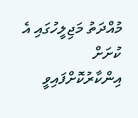މުއްދަތު މަޖިލީހުގައި އެ ކުށަށް އިންކާރުކޮށްފައިވީ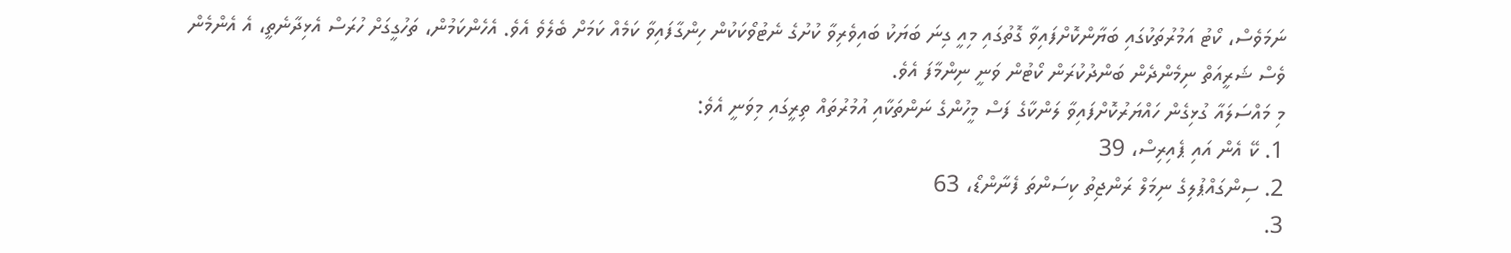ނަމަވެސް، ކޯޓު އަމުރުތަކުގައި ބަޔާންކޮށްފައިވާ ގޮތުގައި މިއީ ގިނަ ބަޔަކު ބައިވެރިވާ ކުށުގެ ނެޓުވޯކަކުން ހިންގާފައިވާ ކަމެއް ކަމަށް ބެލެވެ އެވެ. އެހެންކަމުން، ތަހުގީގަށް ހުރަސް އެޅިދާނެތީ، އެ އެންމެން ވެސް ޝަރީއަތް ނިމެންދެން ބަންދުކުރަން ކޯޓުން ވަނީ ނިންމާފަ އެވެ.
މި މައްސަލައާ ގުޅިގެން ހައްޔަރުކޮށްފައިވާ ލަންކާގެ ފަސް މީހުންގެ ނަންތަކާއި އުމުރުތައް ތިރީގައި މިވަނީ އެވެ:
1. ކޭ އެން އައި ޕެއިރިސް، 39
2. ސިންގައްޕުލިގެ ނިމަލް ރަންޖިތު ކިސަންތަ ފެނާންޑޯ، 63
3.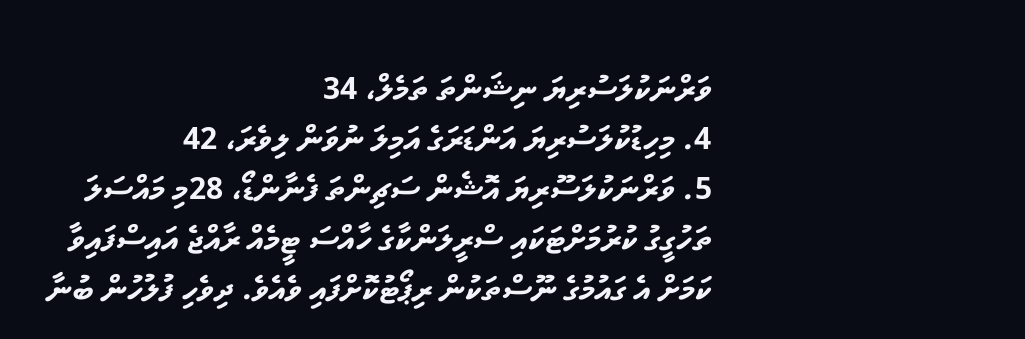ވަރްނަކުލަސުރިޔަ ނިޝަންތަ ތަމެލް، 34
4. މިހިޑުކުލަސުރިޔަ އަންޑަރަގެ އަމިލަ ނުވަން ލިވެރަ، 42
5. ވަރްނަކުލަސޫރިޔަ އޮޝެން ސަޗިންތަ ފެނާންޑޯ، 28މި މައްސަލަ ތަހުގީގު ކުރުމަށްޓަކައި ސްރީލަންކާގެ ހާއްސަ ޓީމެއް ރާއްޖެ އައިސްފައިވާ ކަމަށް އެ ގައުމުގެ ނޫސްތަކުން ރިޕޯޓުކޮށްފައި ވެއެވެ. ދިވެހި ފުލުހުން ބުނާ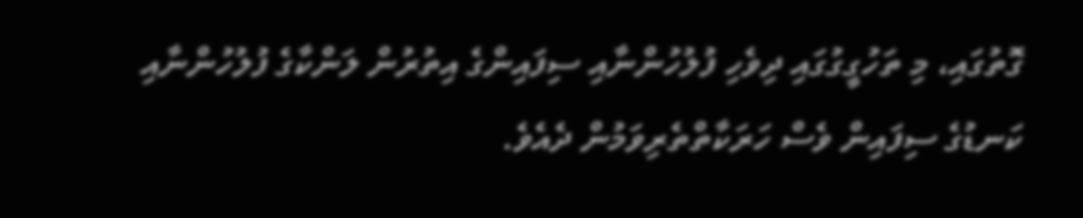ގޮތުގައި، މި ތަހުގީގުގައި ދިވެހި ފުލުހުންނާއި ސިފައިންގެ އިތުރުން ލަންކާގެ ފުލުހުންނާއި ކަނޑުގެ ސިފައިން ވެސް ހަރަކާތްތެރިވަމުން ދެއެވެ.